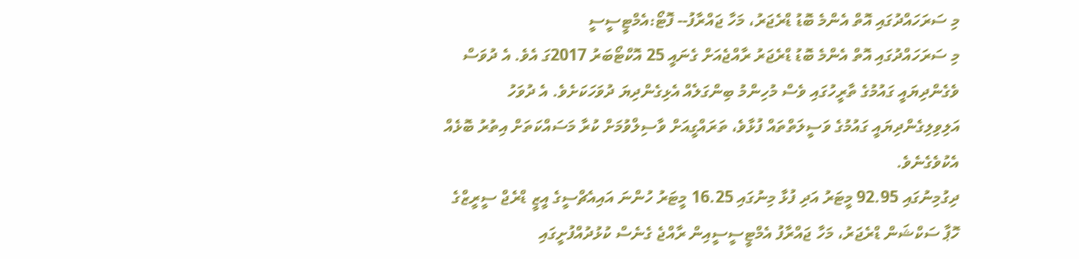މި ސަރަހައްދުގައި އޮތް އެންމެ ބޮޑު ޑްރެޖަރު، މަހާ ޖައްރާފު-- ފޮޓޯ:އެމްޓީސީސީ
މި ސަރަހައްދުގައި އޮތް އެންމެ ބޮޑު ޑްރެޖަރު ރާއްޖެއަށް ގެނައީ 25 އޮކްޓޯބަރު 2017ގަ އެވެ. އެ ދުވަސް ވެގެންދިޔައީ ގައުމުގެ ތާރީހުގައި ވެސް މުހިންމު ބިންގަލެއް އެޅިގެންދިޔަ ދުވަހަކަށެވެ. އެ ދުވަހު އަލިވިލިގެންދިޔައީ ގައުމުގެ ވަސީލަތްތައް ފުޅާވެ، ތަރައްގީއަށް ވާސިލްވުމަށް ކުރާ މަސައްކަތަށް އިތުރު ބޮޅެއް އެކުވެގެނެވެ.
ދިގުމިނުގައި 92.95 މީޓަރު އަދި ފުޅާ މިނުގައި 16.25 މީޓަރު ހުންނަ އައިއެޗްސީގެ އީޒީ ޑްރެޖް ސީރީޒްގެ ހޮޕާ ސަކްޝަން ޑްރެޖަރު، މަހާ ޖައްރާފު އެމްޓީސީސީއިން ރާއްޖެ ގެނެސް ކުޅުދުއްފުށީގައި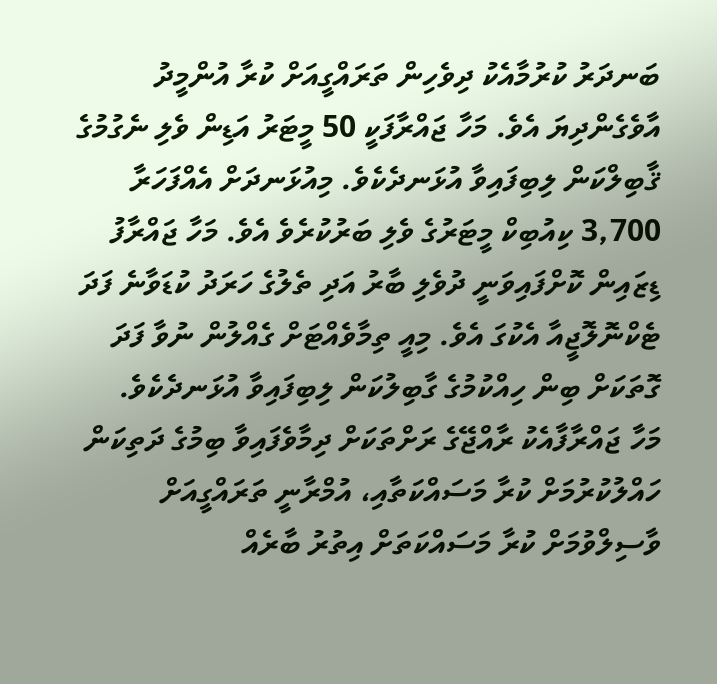ބަނދަރު ކުރުމާއެކު ދިވެހިން ތަރައްގީއަށް ކުރާ އުންމީދު އާވެގެންދިޔަ އެވެ. މަހާ ޖައްރާފަކީ 50 މީޓަރު އަޑިން ވެލި ނެގުމުގެ ޤާބިލްކަން ލިބިފައިވާ އުޅަނދެކެވެ. މިއުޅަނދަށް އެއްފަހަރާ 3,700 ކިއުބިކް މީޓަރުގެ ވެލި ބަރުކުރެވެ އެވެ. މަހާ ޖައްރާފު ޑިޒައިން ކޮށްފައިވަނީ ދުވެލި ބާރު އަދި ތެލުގެ ހަރަދު ކުޑަވާނެ ފަދަ ޓެކްނޮލޮޖީއާ އެކުގަ އެވެ. މިއީ ތިމާވެއްޓަށް ގެއްލުން ނުވާ ފަދަ ގޮތަކަށް ބިން ހިއްކުމުގެ ގާބިލުކަން ލިބިފައިވާ އުޅަނދެކެވެ.
މަހާ ޖައްރާފާއެކު ރާއްޖޭގެ ރަށްތަކަށް ދިމާވެފައިވާ ބިމުގެ ދަތިކަން ހައްލުކުރުމަށް ކުރާ މަސައްކަތާއި، އުމްރާނީ ތަރައްގީއަށް ވާސިލްވުމަށް ކުރާ މަސައްކަތަށް އިތުރު ބާރެއް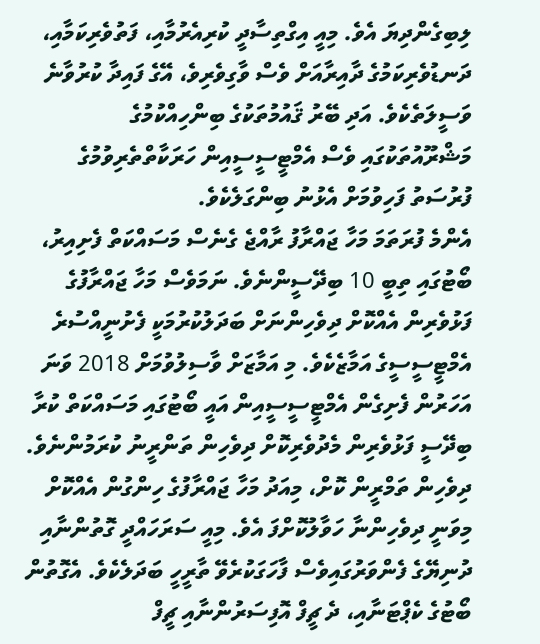ލިބިގެންދިޔަ އެވެ. މިއީ އިގްތިސާދީ ކުރިއެރުމާއި، ފަތުވެރިކަމާއި، ދަނޑުވެރިކަމުގެ ދާއިރާއަށް ވެސް ވާގިވެރިވެ، އޭގެ ފައިދާ ކުރުވާނެ ވަސީލަތެކެވެ. އަދި ބޭރު ޤައުމުތަކުގެ ބިންހިއްކުމުގެ މަޝްރޫއުތަކުގައި ވެސް އެމްޓީސީސީއިން ހަރަކާތްތެރިވުމުގެ ފުރުސަތު ފަހިވުމަށް އެޅުނު ބިންގަލެކެވެ.
އެންމެ ފުރަތަމަ މަހާ ޖައްރާފު ރާއްޖެ ގެނެސް މަސައްކަތް ފެށިއިރު، ބޯޓުގައި ތިބީ 10 ބިދޭސީންނެވެ. ނަމަވެސް މަހާ ޖައްރާފުގެ ފަޅުވެރިން އެއްކޮށް ދިވެހިންނަށް ބަދަލުކުރުމަކީ ފެށުނީއްސުރެ އެމްޓީސީސީގެ އަމާޒެކެވެ. މި އަމާޒަށް ވާސިލުވުމަށް 2018 ވަނަ އަހަރުން ފެށިގެން އެމްޓީސީސީއިން އައީ ބޯޓުގައި މަސައްކަތް ކުރާ ބިދޭސީ ފަޅުވެރިން މެދުވެރިކޮށް ދިވެހިން ތަންރީނު ކުރަމުންނެވެ. ދިވެހިން ތަމްރީން ކޮށް، މިއަދު މަހާ ޖައްރާފުގެ ހިންގުން އެއްކޮށް މިވަނީ ދިވެހިންނާ ހަވާލުކޮށްފަ އެވެ. މިއީ ސަރަހައްދީ ގޮތުންނާއި ދުނިޔޭގެ ފެންވަރުގައިވެސް ފާހަގަކުރެވޭ ތާރީހީ ބަދަލެކެވެ. އެގޮތުން ބޯޓުގެ ކެޕްޓަނާއި، ދެ ޗީފް އޮފިސަރުންނާއި ޗީފް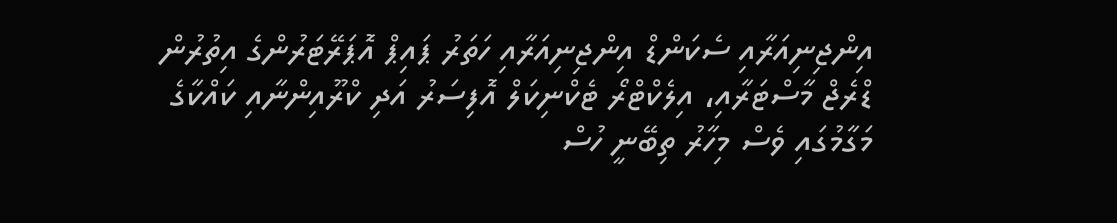އިންޖިނިއަރާއި ސެކަންޑް އިންޖިނިއަރާއި ހަތަރު ޕައިޕް އޮޕަރޭޓަރުންގެ އިތުރުން ޑްރެޖް މާސްޓަރާއި، އިލެކްޓްރޯ ޓެކްނިކަލް އޮފިސަރު އަދި ކްރޫއިންނާއި ކައްކާގެ މަގާމުގައި ވެސް މިހާރު ތިބޭނީ ހުސް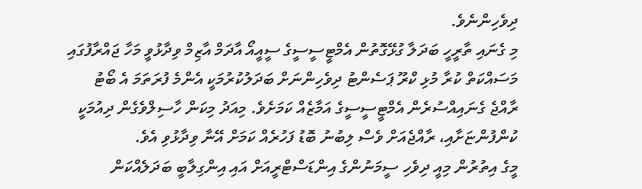ދިވެހިންނެވެ.
މި ގެނައި ތާރީހީ ބަދަލާ ގުޅޭގޮތުން އެމްޓީސީސީގެ ސީއީއޯ އާދަމް އާޒިމް ވިދާޅުވީ މަހާ ޖައްރާފުގައި މަސައްކަތް ކުރާ މުޅި ކްރޫ ޕަސެންޓު ދިވެހިންނަށް ބަދަލުކުރުމަކީ އެންމެ ފުރަތަމަ އެ ބޯޓު ރާއްޖެ ގެނައިއްސުރެން އެމްޓީސީސީގެ އަމާޒެއް ކަމަށެވެ. މިއަދު މިކަން ހާސިލްވެގެން ދިއުމަކީ ކުންފުންޏަށާއި، ރާއްޖެއަށް ވެސް ލިބުނު ބޮޑު ފަހުރެއް ކަމަށް އޭނާ ވިދާޅުވި އެވެ.
މީގެ އިތުރުން މިއީ ދިވެހި ސީމަނުންގެ އިންޑަސްޓްރީއަށް އައި އިންގިލާބީ ބަދަލެއްކަން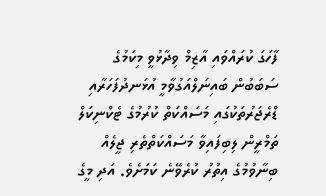ފާހަގަ ކުރައްވައި އާޒިމް ވިދާޅުވީ މިކަމުގެ ސަބަބުން ބައިނަލްއަގުވާމީ އުޅަނދުފަހަރާއި ޑްރެޖަރުތަކުގައި މަސައްކަތް ކުރުމުގެ ޓެކްނިކަލް ތަމްރީން ލިބިފައިވާ މަސައްކަތްތެރި ޖީލެއް ބިނާވުމުގެ އިތުރު ކުރެވޭނެ ކަމަށެވެ. އަދި މީގެ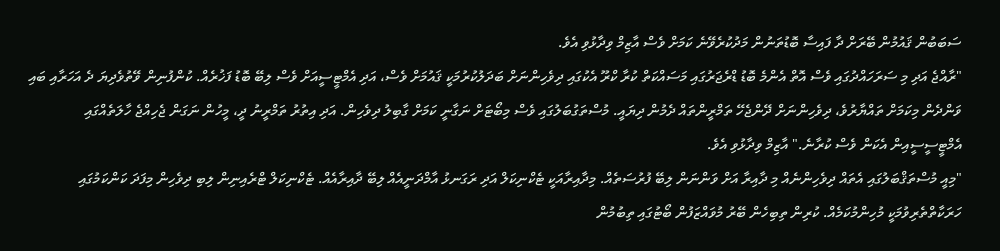ސަބަބުން ޤައުމުން ބޭރަށް ދާ ފައިސާ ބޮޑުތަނުން މަދުކުރެވޭނެ ކަމަށް ވެސް އާޒިމް ވިދާޅުވި އެވެ.
"ރާއްޖެ އަދި މި ސަރަހައްދުގައި ވެސް އޮތް އެންމެ ބޮޑު ޑްރެޖަރުގައި މަސައްކަތް ކުރާ ކްރޫ އެކުގައި ދިވެހިންނަށް ބަދަލުކުރުމަކީ ޤައުމަށް ވެސް، އަދި އެމްޓީސީއަށް ވެސް ލިބޭ ބޮޑު ފަޚުރެއް. ކުންފުނިން ވޭތުވެދިޔަ ދެ އަހަރާއި ބައި ވަންދެން މިކަމަށް ތައްޔާރުވެ، ދިވެހިންނަށް ދޭންޖެހޭ ތަމްރީންތައް ދެމުން ދިޔައީ. މުސްތަގުބަލުގައި ވެސް މިބޯޓަށް ނަގާނީ ކަމަށް ގާބިލު ދިވެހިން. އަދި އިތުރު ތަމްރީނު ދީ، މީހުން ނަގަން ޖެހިއްޖެ ހާލަތެއްގައި އެމްޓީސީސީއިން އެކަން ވެސް ކުރާނެ." އާޒިމް ވިދާޅުވި އެވެ.
"މިއީ މުސްތަޤްބަލުގައި އެތައް ދިވެހިންނެއް މި ދާއިރާ އަށް ވަންނަން ލިބޭ ފުރުސަތެއް. މިދާއިރާއަކީ ޓެކްނިކަލް އަދި ރަގަނޅު އާމްދަނީއެއް ލިބޭ ދާއިރާއެއް. ޓެކްނިކަލް ޓްރެއިނިން ލިބި ދިވެހިން މިފަދަ ކަންކަމުގައި ހަރަކާތްތެރިވުމަކީ މުހިންމުކަމެއް. ކުރިން ތިބިހެން ބޭރު މުވައްޒަފުން ބޯޓުގައި ތިބުމުން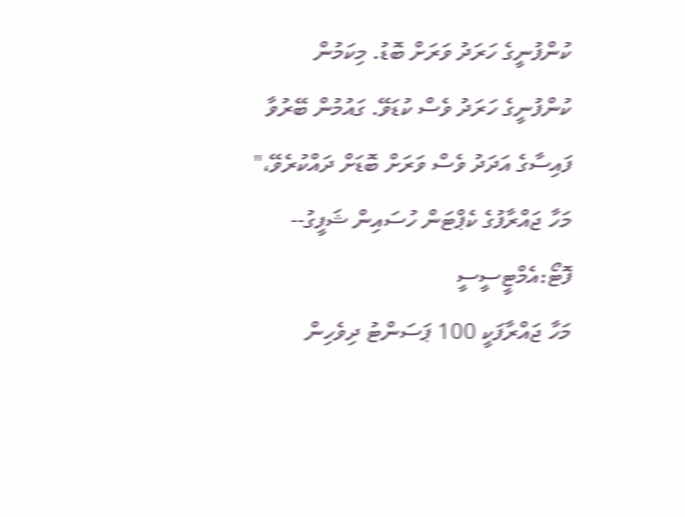ކުންފުނީގެ ހަރަދު ވަރަށް ބޮޑު. މިކަމުން ކުންފުނީގެ ހަރަދު ވެސް ކުޑަވޭ. ގައުމުން ބޭރުވާ ފައިސާގެ އަދަދު ވެސް ވަރަށް ބޮޑަށް ދައްކުރެވޭ،"
މަހާ ޖައްރާފުގެ ކެޕްޓަން ހުސައިން ޝަފީގު-- ފޮޓޯ:އެމްޓީސީސީ
މަހާ ޖައްރާފަކީ 100 ޕަސަންޓު ދިވެހިން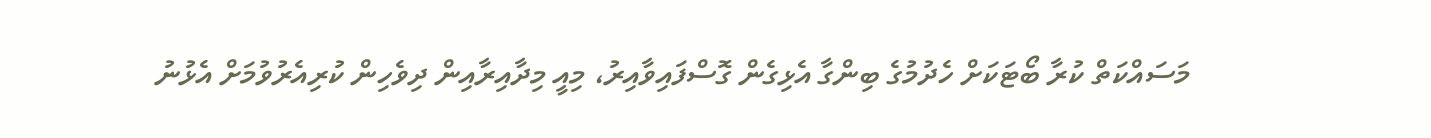މަސައްކަތް ކުރާ ބޯޓަކަށް ހެދުމުގެ ބިންގާ އެޅިގެން ގޮސްފައިވާއިރު، މިއީ މިދާއިރާއިން ދިވެހިން ކުރިއެރުވުމަށް އެޅުނު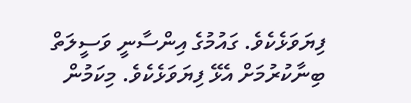ފިޔަވަޅެކެވެ. ގައުމުގެ އިންސާނީ ވަސީލަތް ބިނާކުރުމަށް އެޅޭ ފިޔަވަޅެކެވެ. މިކަމުން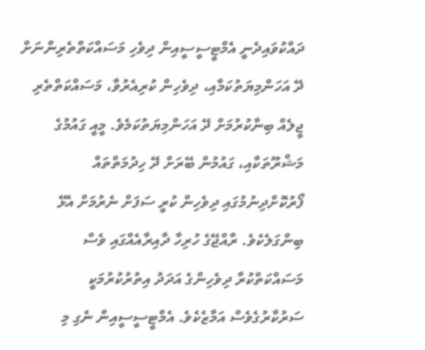ދައްކުވައިދެނީ އެމްޓީސީސީއިން ދިވެހި މަސައްކަތްތެރިންނަށް ދޭ އަހަންމިޔަތުކަމާއި، ދިވެހިން ކުރިއެރުވާ، މަސައްކަތްތެރި ޖީލެއް ބިނާކުރުމަށް ދޭ އަހަންމިޔަތުކަމެވެ. މީއީ ގައުމުގެ މަޝްރޫތަކާއި، ގައުމުން ބޭރަށް ދޭ ހިދުމަތްތައް ފޯރުކޮށްދިނުމުގައި ދިވެހިން ކުރީ ސަފަށް ނެރުމަށް އެޅޭ ބިންގަލެކެވެ. ރާއްޖޭގެ ހުރިހާ ދާއިރާއެއްގައި ވެސް މަސައްކަތްކުރާ ދިވެހިންގެ އަދަދު އިތުރުކުރުމަކީ ސަރުކާރުގެވެސް އަމާޒެކެވެ. އެމްޓީސީސީއިން ނެގި މި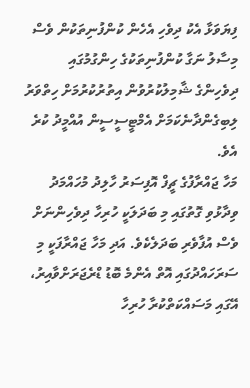ފިޔަވަޅާ އެކު ދިވެހި އެހެން ކުންފުނިތަކުން ވެސް މިސާލު ނަގާ ކުންފުނިތަކުގެ ހިންގުމުގައި ދިވެހިންގެ ޝާމިލުކުރުވުން އިތުރުކުރުމަށް ހިތްވަރު ލިބިގެންދާނެކަމަށް އެމްޓީސީސީން އުއްމީދު ކުރެ އެވެ.
މަހާ ޖައްރާފުގެ ޗީފް އޮފިސަރު ހާލިދު މުހައްމަދު ވިދާޅުވި ގޮތުގައި މި ބަދަލަކީ ހުރިހާ ދިވެހިންނަށް ވެސް އުފާވެރި ބަދަލެކެވެ. އަދި މަހާ ޖައްރާފަކީ މި ސަރަހައްދުގައި އޮތް އެންމެ ބޮޑު ޑްރެޖަރަށްވާއިރު، އޭގައި މަސައްކަތްކުރާ ހުރިހާ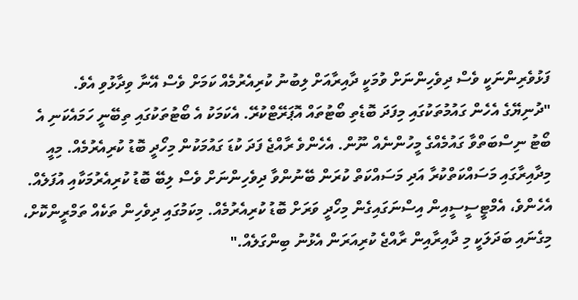ފަޅުވެރިންނަކީ ވެސް ދިވެހިންނަށް ވުމަކީ ދާއިރާއަށް ލިބުނު ކުރިއެރުމެއް ކަމަށް ވެސް އޭނާ ވިދާޅުވި އެވެ.
"ދުނިޔޭގެ އެހެން ގައުމުތަކުގައި މިފަދަ ބޮޑެތި ބޯޓުތައް އޮޕަރޭޓްކުރޭ. އެކަމަކު އެ ބޯޓުތަކުގައި ތިބޭނީ ހަމައެކަނި އެ ބޯޓު ނިސްބަތްވާ ގައުމެއްގެ މީހުންނެއް ނޫން. އެހެންވެ ރާއްޖެ ފަދަ ކުޑަ ގައުމަކުން މިހޯދީ ބޮޑު ކުރިއެރުމެއް. މިއީ މިދާއިރާގައި މަސައްކަތްކުރާ އަދި މަސައްކަތް ކުރަން ބޭނުންވާ ދިވެހިންނަށް ވެސް ލިބޭ ބޮޑު ކުރިއެރުމަކާއި އުފަލެއް. އެހެންވެ، އެމްޓީސީސީއިން އިސްނަގައިގެން މިހޯދީ ވަރަށް ބޮޑު ކުރިއެރުމެއް. މިކަމުގައި ދިވެހިން ތަކެއް ތަމްރީންކޮށް، މިގެނައި ބަދަލަކީ މި ދާއިރާއިން ރާއްޖެ ކުރިއަރަން އެޅުނު ބިންގަލެއް."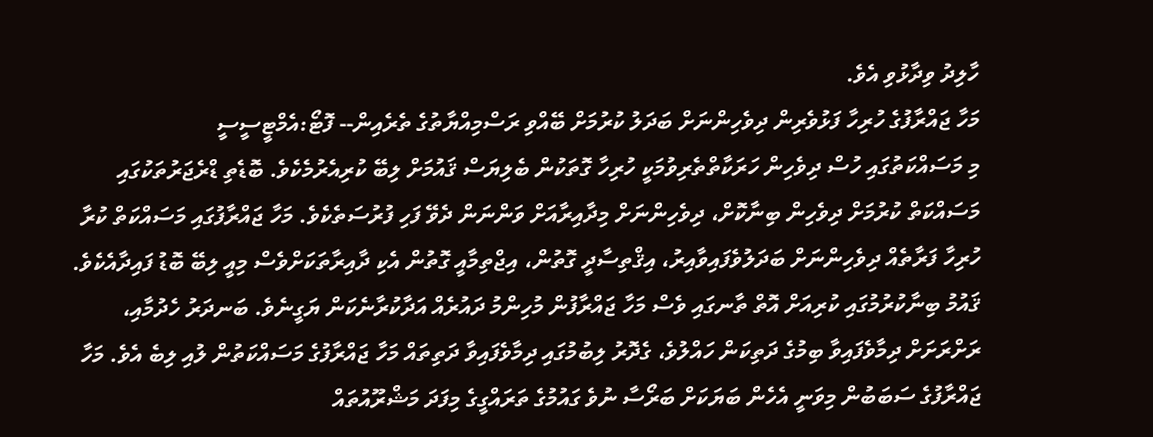ހާލިދު ވިދާޅުވި އެވެ.
މަހާ ޖައްރާފުގެ ހުރިހާ ފަޅުވެރިން ދިވެހިންނަށް ބަދަލު ކުރުމަށް ބޭއްވި ރަސްމިއްޔާތުގެ ތެރެއިން-- ފޮޓޯ:އެމްޓީސީސީ
މި މަސައްކަތުގައި ހުސް ދިވެހިން ހަރަކާތްތެރިވުމަކީ ހުރިހާ ގޮތަކުން ބެލިޔަސް ޤައުމަށް ލިބޭ ކުރިއެރުމެކެވެ. ބޮޑެތި ޑްރެޖަރުތަކުގައި މަސައްކަތް ކުރުމަށް ދިވެހިން ބިނާކޮށް، ދިވެހިންނަށް މިދާއިރާއަށް ވަންނަން ދެވޭ ފަހި ފުރުސަތެކެވެ. މަހާ ޖައްރާފުގައި މަސައްކަތް ކުރާ ހުރިހާ ފަރާތެއް ދިވެހިންނަށް ބަދަލުވެފައިވާއިރު، އިޤްތިސާދީ ގޮތުން، އިޖްތިމާއީ ގޮތުން އެކި ދާއިރާތަކަށްވެސް މިއީ ލިބޭ ބޮޑު ފައިދާއެކެވެ. ޤައުމު ބިނާކުރުމުގައި ކުރިއަށް އޮތް ތާނގައި ވެސް މަހާ ޖައްރާފުން މުހިންމު ދައުރެއް އަދާކުރާނެކަން ޔަގީނެވެ. ބަނދަރު ހެދުމާއި، ރަށްރަށަށް ދިމާވެފައިވާ ބިމުގެ ދަތިކަން ހައްލުވެ، ގެދޮރު ލިބުމުގައި ދިމާވެފައިވާ ދަތިތައް މަހާ ޖައްރާފުގެ މަސައްކަތުން ލުއި ލިބެ އެވެ. މަހާ ޖައްރާފުގެ ސަބަބުން މިވަނީ އެހެން ބަޔަކަށް ބަރޯސާ ނުވެ ގައުމުގެ ތަރައްގީގެ މިފަދަ މަޝްރޫއުތައް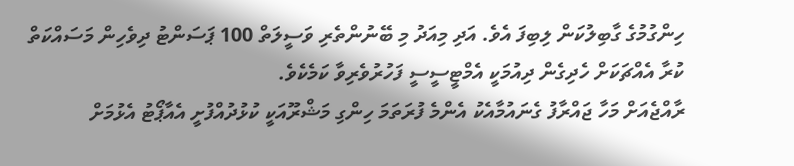ހިންގުމުގެ ގާބިލުކަން ލިބިފަ އެވެ. އަދި މިއަދު މި ބޭނުންތެރި ވަސީލަތް 100 ޕަސަންޓު ދިވެހިން މަސައްކަތް ކުރާ އެއްޗަކަށް ހެދިގެން ދިއުމަކީ އެމްޓީސީސީ ފަހުރުވެރިވާ ކަމެކެވެ.
ރާއްޖެއަށް މަހާ ޖައްރާފު ގެނައުމާއެކު އެންމެ ފުރަތަމަ ހިންގި މަޝްރޫއަކީ ކުޅުދުއްފުށީ އެއާޕޯޓު އެޅުމަށް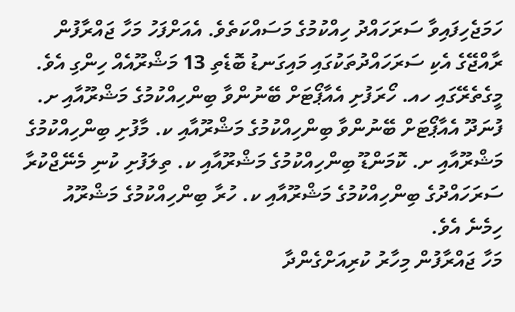ހަމަޖެހިފައިވާ ސަރަހައްދު ހިއްކުމުގެ މަސައްކަތެވެ. އެއަށްފަހު މަހާ ޖައްރާފުން ރާއްޖޭގެ އެކި ސަރަހައްދުތަކުގައި މައިގަނޑު ބޮޑެތި 13 މަޝްރޫއެއް ހިންގި އެވެ. މީގެތެރޭގައި ހއ. ހޯރަފުށި އެއާޕޯޓަށް ބޭނުންވާ ބިންހިއްކުމުގެ މަޝްރޫއާއި ށ. ފުނަދޫ އެއާޕޯޓަށް ބޭނުންވާ ބިންހިއްކުމުގެ މަޝްރޫއާއި ކ. މާފުށި ބިންހިއްކުމުގެ މަޝްރޫއާއި ށ. ކޮމަންޑޫ ބިންހިއްކުމުގެ މަޝްރޫއާއި ކ. ތިލަފުށި ކުނި މެނޭޖްކުރާ ސަރަހައްދުގެ ބިންހިއްކުމުގެ މަޝްރޫއާއި ކ. ހުރާ ބިންހިއްކުމުގެ މަޝްރޫއު ހިމެނެ އެވެ.
މަހާ ޖައްރާފުން މިހާރު ކުރިއަށްގެންދާ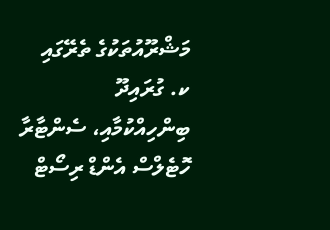މަޝްރޫއުތަކުގެ ތެރޭގައި ކ. ގުރައިދޫ ބިންހިއްކުމާއި، ސެންޓާރާ ހޮޓެލްސް އެންޑް ރިސޯޓް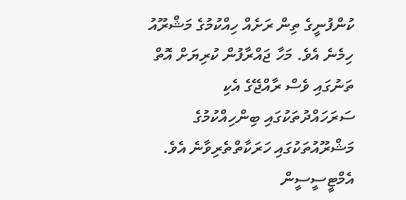ކުންފުނީގެ ތިން ރަށެއް ހިއްކުމުގެ މަޝްރޫއު ހިމެނެ އެވެ. މަހާ ޖައްރާފުން ކުރިޔަށް އޮތް ތަނުގައި ވެސް ރާއްޖޭގެ އެކި ސަރަހައްދުތަކުގައި ބިންހިއްކުމުގެ މަޝްރޫއުތަކުގައި ހަރަކާތްތެރިވާނެ އެވެ.
އެމްޓީސީސީން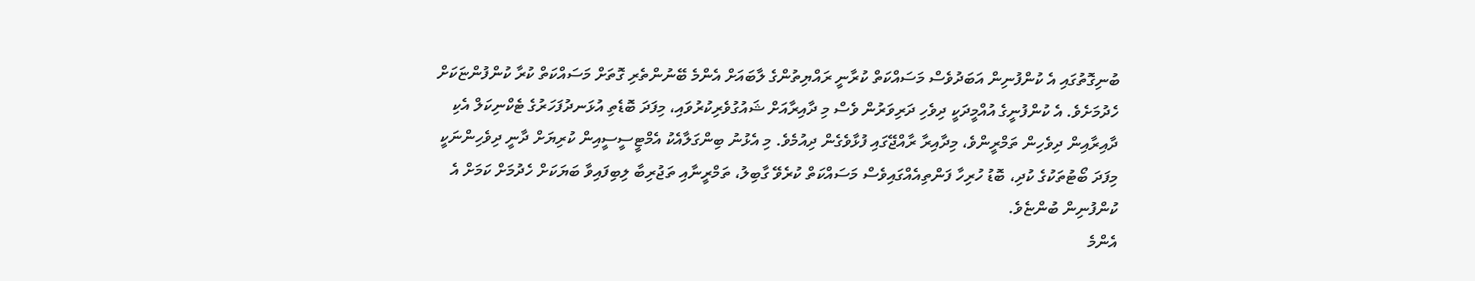ބުނިގޮތުގައި އެ ކުންފުނިން އަބަދުވެސް މަސައްކަތް ކުރާނީ ރައްޔިތުންގެ ލާބައަށް އެންމެ ބޭނުންތެރި ގޮތަށް މަސައްކަތް ކުރާ ކުންފުންޏަކަށް ހެދުމަށެވެ. އެ ކުންފުނީގެ އުއްމީދަކީ ދިވެހި ދަރިވަރުން ވެސް މި ދާއިރާއަށް ޝައުގުވެރިކުރުވައި، މިފަދަ ބޮޑެތި އުޅަނދުފަހަރުގެ ޓެކްނިކަލް އެކި ދާއިރާއިން ދިވެހިން ތަމްރީންވެ، މިދާއިރާ ރާއްޖޭގައި ފުޅާވެގެން ދިއުމެވެ. މި އެޅުނު ބިންގަލާއެކު އެމްޓީސީސީއިން ކުރިޔަށް ދާނީ ދިވެހިންނަކީ މިފަދަ ބޯޓުތަކުގެ ކުދި، ބޮޑު ހުރިހާ ފަންތިއެއްގައިވެސް މަސައްކަތް ކުރެވޭ ގާބިލު، ތަމްރީނާއި ތަޖުރިބާ ލިބިފައިވާ ބަޔަކަށް ހެދުމަށް ކަމަށް އެ ކުންފުނިން ބުންޏެވެ.
އެންމެ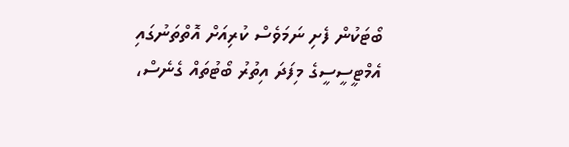ބޯޓަކުން ފެށި ނަމަވެސް ކުރިއަށް އޮތްތަނުގައި އެމްޓީސީސީގެ މިފަދަ އިތުރު ބޯޓުތައް ގެނެސް،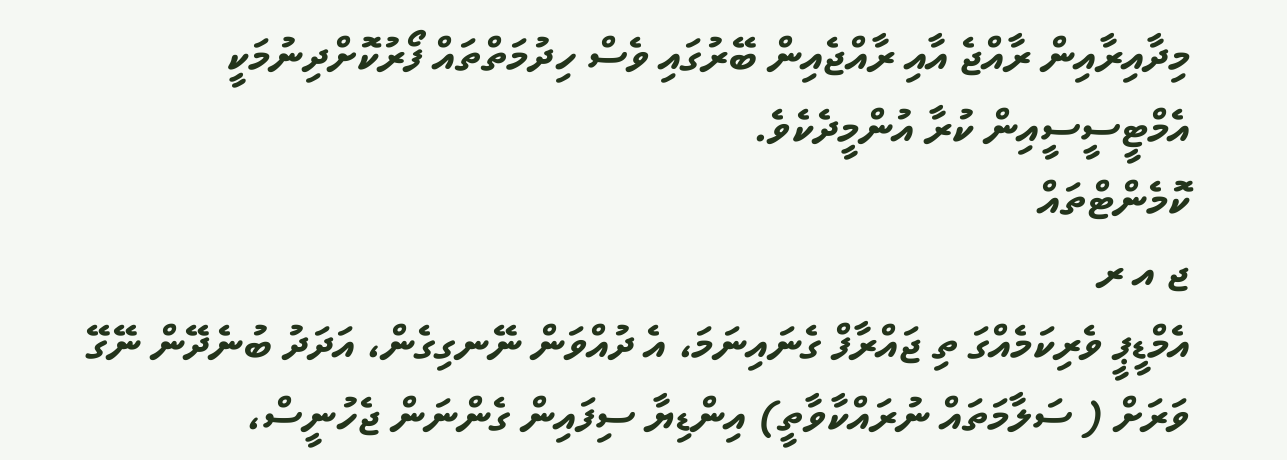މިދާއިރާއިން ރާއްޖެ އާއި ރާއްޖެއިން ބޭރުގައި ވެސް ހިދުމަތްތައް ފޯރުކޮށްދިނުމަކީ އެމްޓީސީސީއިން ކުރާ އުންމީދެކެވެ.
ކޮމެންޓްތައް
ޖ އ ރ
އެމްޑީޕީ ވެރިކަމެއްގަ ތި ޖައްރާފް ގެނައިނަމަ، އެ ދުއްވަން ނޭނގިގެން، އަދަދު ބުނެދޭން ނޭގޭ ވަރަށް ( ސަލާމަތައް ނުރައްކާވާތީ) އިންޑިޔާ ސިފައިން ގެންނަން ޖެހުނީސް،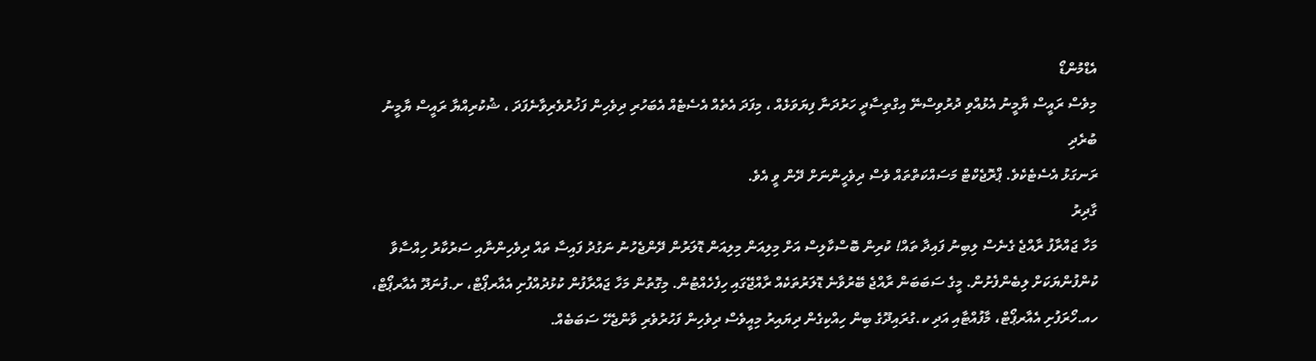އެޑްމުންޑޯ
މިވެސް ރައީސް ޔާމީނު އެޅުއްވި ދުރުވިސްނޭ އިގްތިސާދީ ހަރުދަނާ ފިޔަވަޅެއް ، މިފަދަ އެތެއް އެސެޓެއް އެބަހުރި ދިވެހިން ފަޚުރުވެރިވާނެފަދަ ، ޝުކުރިއްޔާ ރައީސް ޔާމީނު
ބުރެދި
ރަނގަޅު އެސެޓެކެވެ. ޕްރޮޖެކްޓް މަސައްކަތްތައް ވެސް ދިވެހީންނަށް ދޭން ވީ އެވެ.
ގާދިރު
މަހާ ޖައްރާފު ރާއްޖެ ގެނެސް ލިބިނު ފައިދާ ތައް! ކުރިން ބޮސްކާލިސް އަށް މިލިއަން މިލިއަން ޑޮލަރުން ދޭންޖެހުނު ނަގުދު ފައިސާ ތައް ދިވެހިންނާއި ސަރުކާރު ހިއްސާވާ ކުންފުންޔަކަށް ލިބެންފެށުން. މީގެ ސަބަބަން ރާއްޖެ ބޭރުވާނެ ޑޮލަރުތަކެއް ރާއްޖޭގައި ހިފެހެއްޓުން. މިގޮތުން މަހާ ޖައްރާފުން ކުޅުދުއްފުށި އެއާރޕޯޓް، ށ.ފުނަދޫ އެއާރޕޯޓް، ހއ.ހޯރަފުށި އެއާރޕޯޓް، މާފުއްޓާއި އަދި ކ.ގުރައިދޫގެ ބިން ހިއްކިގެން ދިޔައިރު މިއީވެސް ދިވެހިން ފަހުރުވެރި ވާންޖެހޭ ސަބަބެއް.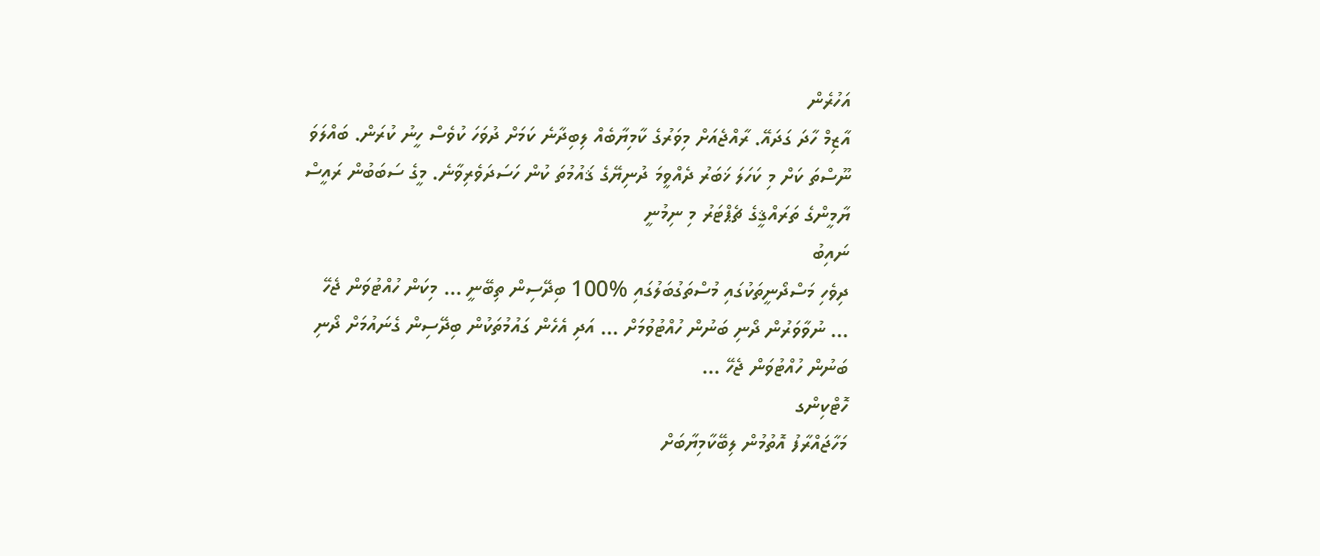އަހުރެން
އާޒިމް ހާދަ ގަދައޭ. ރާއްޖެއަށް މިވަރުގެ ކާމިޔާބެއް ލިބިދާނެ ކަމަށް ދުވަހަ ކުވެސް ހީނު ކުރަން. ބައްލަވަ ނޫސްތަ ކަށް މި ކަހަލަ ޚަބަރު ދެއްވީމަ ދުނިޔޭގެ ޤައުމުތަ ކުން ހަސަދަވެރިވާނެ. މީގެ ސަބަބުން ރައީސް ޔާމީންގެ ތަރައްޤީގެ ޗެޕްޓަރު މި ނިމުނީ
ނައިބު
ދިވެހި މަސްދޯނީތަކުގައި މުސްތަގުބަލުގައި %100 ބިދޭސިން ތިބޭނީ ... މިކަން ހުއްޓުވަން ޖެހޭ ... ނުވާވަރުން ދޯނި ބަނުން ހުއްޓުވުމަށް ... އަދި އެހެން ގައުމުތަކުން ބިދޭސިން ގެނައުމަށް ދޯނި ބަނުން ހުއްޓުވަން ޖެހޭ ...
ހޮޓްކިންގ
މަހާޖައްރާފު އޮތުމުން ލިބޭކާމިޔާބަށް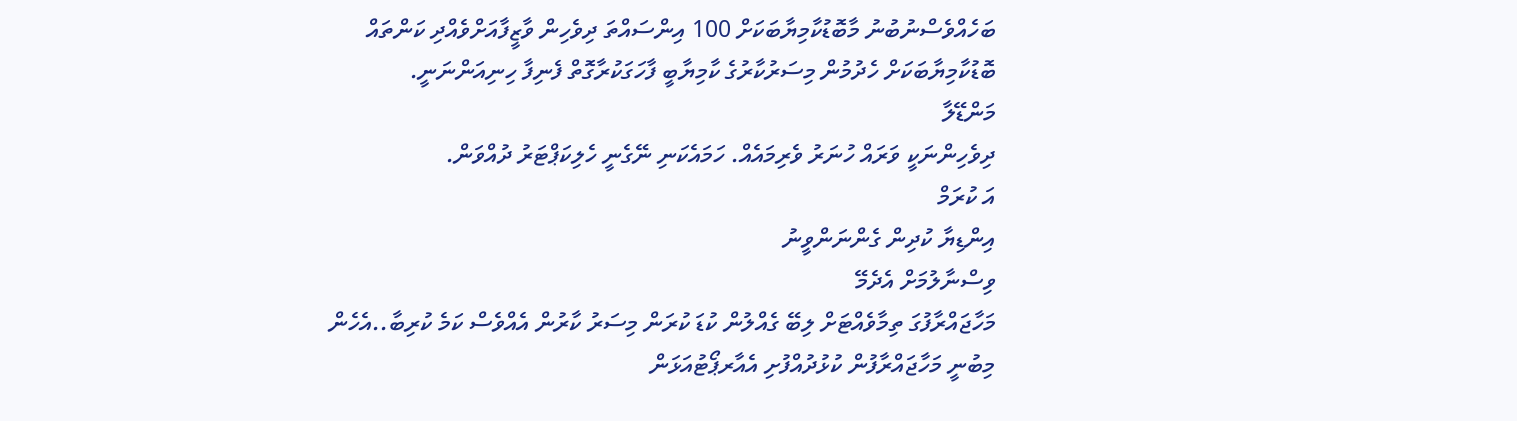ބަހެއްވެސްނުބުނު މާބޮޑުކާމިޔާބަކަށް 100 އިންސައްތަ ދިވެހިން ވާޒީފާއަށްވެއްދި ކަންތައް ބޮޑުކާމިޔާބަކަށް ހެދުމުން މިސަރުކާރުގެ ކާމިޔާބީ ފާހަގަކުރާގޮތް ފެނިފާ ހިނިއަންނަނީ.
މަންޑޭލާ
ދިވެހިންނަކީ ވަރައް ހުނަރު ވެރިމައެއް. ހަމައެކަނި ނޭގެނީ ހެލިކަޕްޓަރު ދުއްވަން.
އަ ކުރަމް
އިންޑިޔާ ކުދިން ގެންނަންވީނު
ވިސްނާލުމަށް އެދެމޭ
މަހާޖައްރާފުގަ ތިމާވެއްޓަށް ލިބޭ ގެއްލުން ކުޑަ ކުރަން މިސަރު ކާރުން އެއްވެސް ކަމެ ކުރިބާ..އެހެން މިބުނީ މަހާޖައްރާފުން ކުޅުދުއްފުށި އެއާރޕޯޓުއަޅަން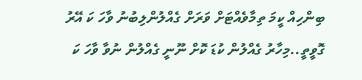ބިންހިއް ކީމަ ތިމާވެއްޓަށް ވަރަށް ގެއްލުންލިބުނު ވާހަ ކަ އޭރު ގޮވީތީ..މިހާރު ގެއްލުން ކުޑަ ކޮށް ނޫނީ ގެއްލުން ނުވާ ވާހަ ކަ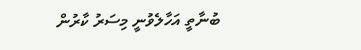ބުނާތީ އަހާލެވުނީ މިސަރު ކާރުން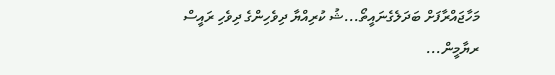މަހާޖައްރާފަށް ބަދަލެގެނައީތޯ...ޝު ކުރިއްޔާ ދިވެހިންގެ ދިވެހި ރައީސް ރޔާމީން...